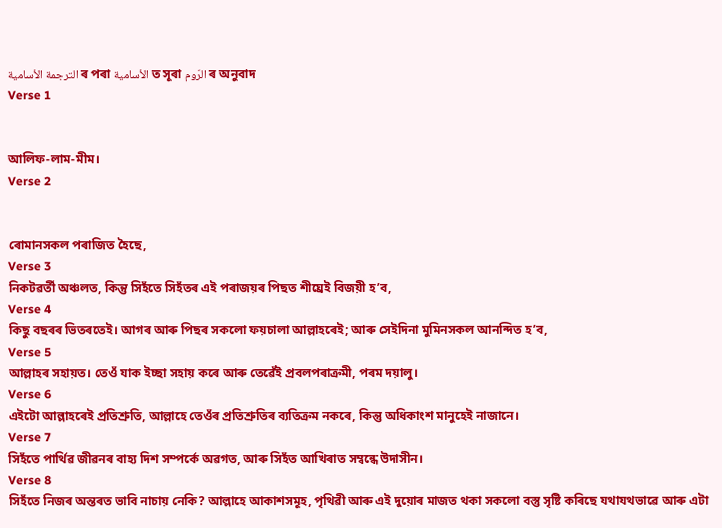الترجمة الأسامية ৰ পৰা الأسامية ত সূৰা الرّوم ৰ অনুবাদ
Verse 1


আলিফ-লাম-মীম।
Verse 2


ৰোমানসকল পৰাজিত হৈছে,
Verse 3
নিকটৱৰ্তী অঞ্চলত, কিন্তু সিহঁতে সিহঁতৰ এই পৰাজয়ৰ পিছত শীঘ্ৰেই বিজয়ী হ’ব,
Verse 4
কিছু বছৰৰ ভিতৰতেই। আগৰ আৰু পিছৰ সকলো ফয়চালা আল্লাহৰেই; আৰু সেইদিনা মুমিনসকল আনন্দিত হ’ব,
Verse 5
আল্লাহৰ সহায়ত। তেওঁ যাক ইচ্ছা সহায় কৰে আৰু তেৱেঁই প্ৰবলপৰাক্ৰমী, পৰম দয়ালু।
Verse 6
এইটো আল্লাহৰেই প্ৰতিশ্ৰুতি, আল্লাহে তেওঁৰ প্ৰতিশ্ৰুতিৰ ব্যতিক্ৰম নকৰে, কিন্তু অধিকাংশ মানুহেই নাজানে।
Verse 7
সিহঁতে পাৰ্থিৱ জীৱনৰ বাহ্য দিশ সম্পৰ্কে অৱগত, আৰু সিহঁত আখিৰাত সম্বন্ধে উদাসীন।
Verse 8
সিহঁতে নিজৰ অন্তৰত ভাবি নাচায় নেকি? আল্লাহে আকাশসমূহ, পৃথিৱী আৰু এই দুয়োৰ মাজত থকা সকলো বস্তু সৃষ্টি কৰিছে যথাযথভাৱে আৰু এটা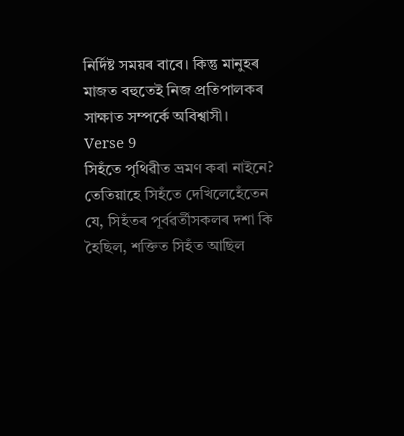নিৰ্দিষ্ট সময়ৰ বাবে। কিন্তু মানুহৰ মাজত বহুতেই নিজ প্ৰতিপালকৰ সাক্ষাত সম্পৰ্কে অবিশ্বাসী।
Verse 9
সিহঁতে পৃথিৱীত ভ্ৰমণ কৰা নাইনে? তেতিয়াহে সিহঁতে দেখিলেহেঁতেন যে, সিহঁতৰ পূৰ্বৱৰ্তীসকলৰ দশা কি হৈছিল, শক্তিত সিহঁত আছিল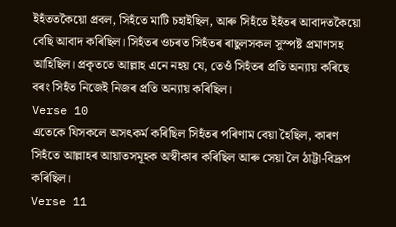ইহঁততকৈয়ো প্ৰবল, সিহঁতে মাটি চহাইছিল, আৰু সিহঁতে ইহঁতৰ আবাদতকৈয়ো বেছি আবাদ কৰিছিল। সিহঁতৰ ওচৰত সিহঁতৰ ৰাছুলসকল সুস্পষ্ট প্ৰমাণসহ আহিছিল। প্ৰকৃততে আল্লাহ এনে নহয় যে, তেওঁ সিহঁতৰ প্ৰতি অন্যায় কৰিছে বৰং সিহঁত নিজেই নিজৰ প্ৰতি অন্যায় কৰিছিল।
Verse 10
এতেকে যিসকলে অসৎকৰ্ম কৰিছিল সিহঁতৰ পৰিণাম বেয়া হৈছিল, কাৰণ সিহঁতে আল্লাহৰ আয়াতসমূহক অস্বীকাৰ কৰিছিল আৰু সেয়া লৈ ঠাট্টা-বিদ্ৰূপ কৰিছিল।
Verse 11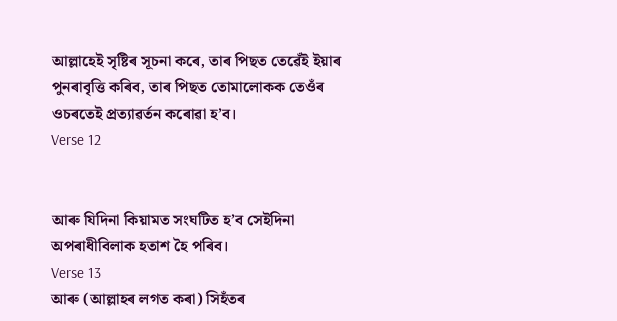আল্লাহেই সৃষ্টিৰ সূচনা কৰে, তাৰ পিছত তেৱেঁই ইয়াৰ পুনৰাবৃত্তি কৰিব, তাৰ পিছত তোমালোকক তেওঁৰ ওচৰতেই প্ৰত্যাৱৰ্তন কৰোৱা হ’ব।
Verse 12


আৰু যিদিনা কিয়ামত সংঘটিত হ’ব সেইদিনা অপৰাধীবিলাক হতাশ হৈ পৰিব।
Verse 13
আৰু (আল্লাহৰ লগত কৰা) সিহঁতৰ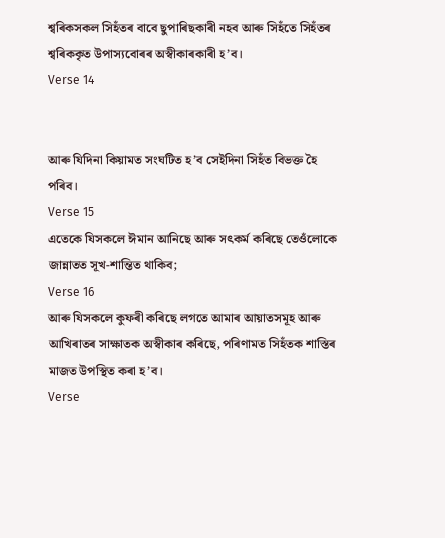শ্বৰিকসকল সিহঁতৰ বাবে ছুপাৰিছকাৰী নহব আৰু সিহঁতে সিহঁতৰ শ্বৰিককৃত উপাস্যবোৰৰ অস্বীকাৰকাৰী হ’ব।
Verse 14


আৰু যিদিনা কিয়ামত সংঘটিত হ’ব সেইদিনা সিহঁত বিভক্ত হৈ পৰিব।
Verse 15
এতেকে যিসকলে ঈমান আনিছে আৰু সৎকৰ্ম কৰিছে তেওঁলোকে জান্নাতত সূখ-শান্তিত থাকিব;
Verse 16
আৰু যিসকলে কুফৰী কৰিছে লগতে আমাৰ আয়াতসমূহ আৰু আখিৰাতৰ সাক্ষাতক অস্বীকাৰ কৰিছে, পৰিণামত সিহঁতক শাস্তিৰ মাজত উপস্থিত কৰা হ’ব।
Verse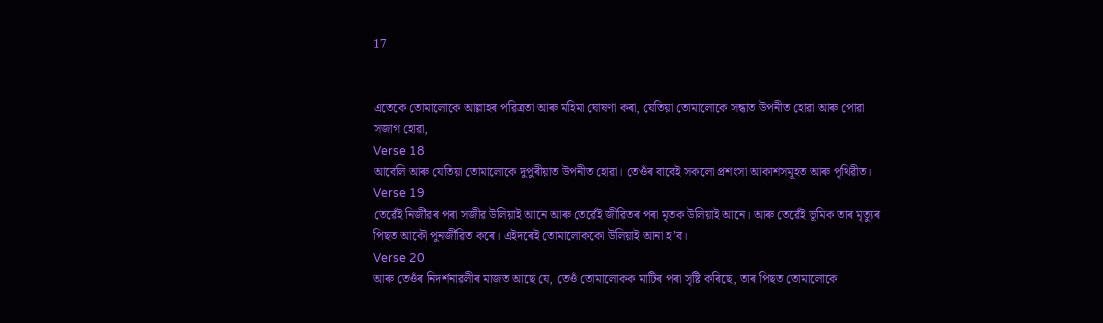17


এতেকে তোমালোকে আল্লাহৰ পৱিত্ৰতা আৰু মহিমা ঘোষণা কৰা, যেতিয়া তোমালোকে সন্ধাত উপনীত হোৱা আৰু পোৱা সজাগ হোৱা,
Verse 18
আবেলি আৰু যেতিয়া তোমালোকে দুপুৰীয়াত উপনীত হোৱা। তেওঁৰ বাবেই সকলো প্ৰশংসা আকাশসমূহত আৰু পৃথিৱীত।
Verse 19
তেৱেঁই নিৰ্জীৱৰ পৰা সজীৱ উলিয়াই আনে আৰু তেৱেঁই জীৱিতৰ পৰা মৃতক উলিয়াই আনে। আৰু তেৱেঁই ভূমিক তাৰ মৃত্যুৰ পিছত আকৌ পুনৰ্জীৱিত কৰে। এইদৰেই তোমালোককো উলিয়াই আনা হ’ব।
Verse 20
আৰু তেওঁৰ নিদৰ্শনাৱলীৰ মাজত আছে যে, তেওঁ তোমালোকক মাটিৰ পৰা সৃষ্টি কৰিছে, তাৰ পিছত তোমালোকে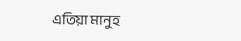এতিয়া মানুহ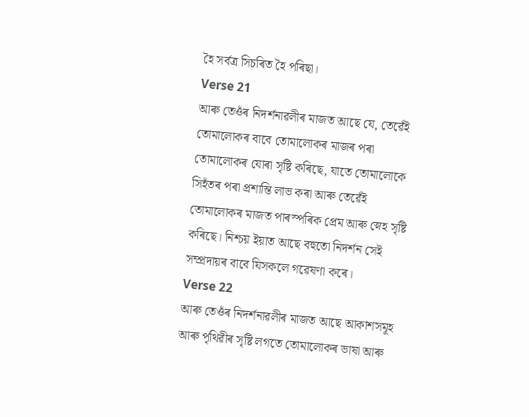হৈ সৰ্বত্ৰ সিচৰিত হৈ পৰিছা।
Verse 21
আৰু তেওঁৰ নিদৰ্শনাৱলীৰ মাজত আছে যে, তেৱেঁই তোমালোকৰ বাবে তোমালোকৰ মাজৰ পৰা তোমালোকৰ যোৰা সৃষ্টি কৰিছে, যাতে তোমালোকে সিহঁতৰ পৰা প্ৰশান্তি লাভ কৰা আৰু তেৱেঁই তোমালোকৰ মাজত পাৰস্পৰিক প্ৰেম আৰু স্নেহ সৃষ্টি কৰিছে। নিশ্চয় ইয়াত আছে বহুতো নিদৰ্শন সেই সম্প্ৰদায়ৰ বাবে যিসকলে গৱেষণা কৰে।
Verse 22
আৰু তেওঁৰ নিদৰ্শনাৱলীৰ মাজত আছে আকাশসমূহ আৰু পৃথিৱীৰ সৃষ্টি লগতে তোমালোকৰ ভাষা আৰু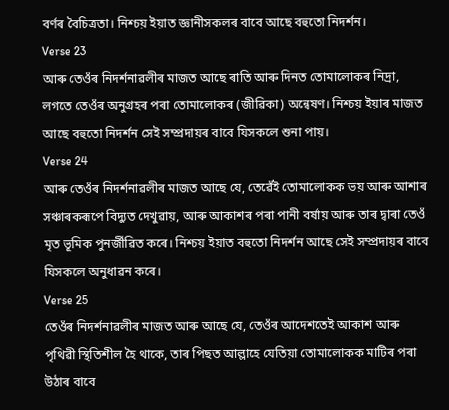বৰ্ণৰ বৈচিত্ৰতা। নিশ্চয় ইয়াত জ্ঞানীসকলৰ বাবে আছে বহুতো নিদৰ্শন।
Verse 23
আৰু তেওঁৰ নিদৰ্শনাৱলীৰ মাজত আছে ৰাতি আৰু দিনত তোমালোকৰ নিদ্ৰা, লগতে তেওঁৰ অনুগ্ৰহৰ পৰা তোমালোকৰ (জীৱিকা) অন্বেষণ। নিশ্চয় ইয়াৰ মাজত আছে বহুতো নিদৰ্শন সেই সম্প্ৰদায়ৰ বাবে যিসকলে শুনা পায়।
Verse 24
আৰু তেওঁৰ নিদৰ্শনাৱলীৰ মাজত আছে যে, তেৱেঁই তোমালোকক ভয় আৰু আশাৰ সঞ্চাৰকৰূপে বিদ্যুত দেখুৱায়, আৰু আকাশৰ পৰা পানী বৰ্ষায় আৰু তাৰ দ্বাৰা তেওঁ মৃত ভূমিক পুনৰ্জীৱিত কৰে। নিশ্চয় ইয়াত বহুতো নিদৰ্শন আছে সেই সম্প্ৰদায়ৰ বাবে যিসকলে অনুধাৱন কৰে।
Verse 25
তেওঁৰ নিদৰ্শনাৱলীৰ মাজত আৰু আছে যে, তেওঁৰ আদেশতেই আকাশ আৰু পৃথিৱী স্থিতিশীল হৈ থাকে, তাৰ পিছত আল্লাহে যেতিয়া তোমালোকক মাটিৰ পৰা উঠাৰ বাবে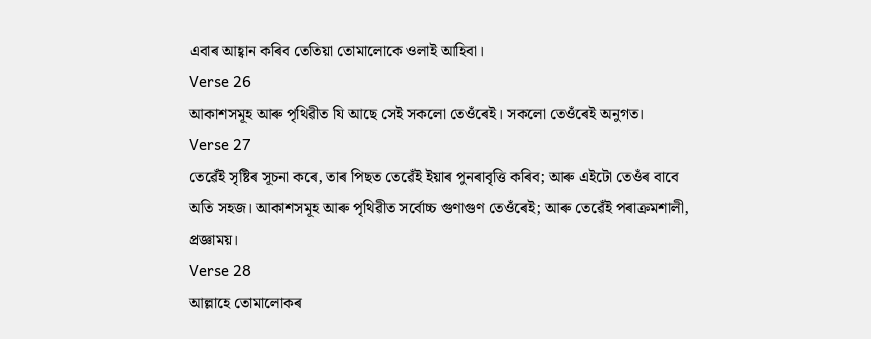এবাৰ আহ্বান কৰিব তেতিয়া তোমালোকে ওলাই আহিবা।
Verse 26
আকাশসমূহ আৰু পৃথিৱীত যি আছে সেই সকলো তেওঁৰেই। সকলো তেওঁৰেই অনুগত।
Verse 27
তেৱেঁই সৃষ্টিৰ সূচনা কৰে, তাৰ পিছত তেৱেঁই ইয়াৰ পুনৰাবৃত্তি কৰিব; আৰু এইটো তেওঁৰ বাবে অতি সহজ। আকাশসমূহ আৰু পৃথিৱীত সৰ্বোচ্চ গুণাগুণ তেওঁৰেই; আৰু তেৱেঁই পৰাক্ৰমশালী, প্ৰজ্ঞাময়।
Verse 28
আল্লাহে তোমালোকৰ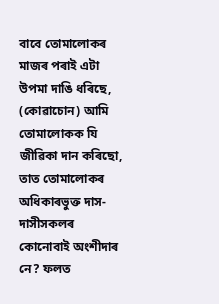বাবে তোমালোকৰ মাজৰ পৰাই এটা উপমা দাঙি ধৰিছে, (কোৱাচোন) আমি তোমালোকক যি জীৱিকা দান কৰিছো, তাত তোমালোকৰ অধিকাৰভুক্ত দাস-দাসীসকলৰ কোনোবাই অংশীদাৰ নে? ফলত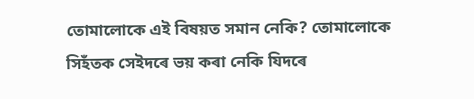তোমালোকে এই বিষয়ত সমান নেকি? তোমালোকে সিহঁতক সেইদৰে ভয় কৰা নেকি যিদৰে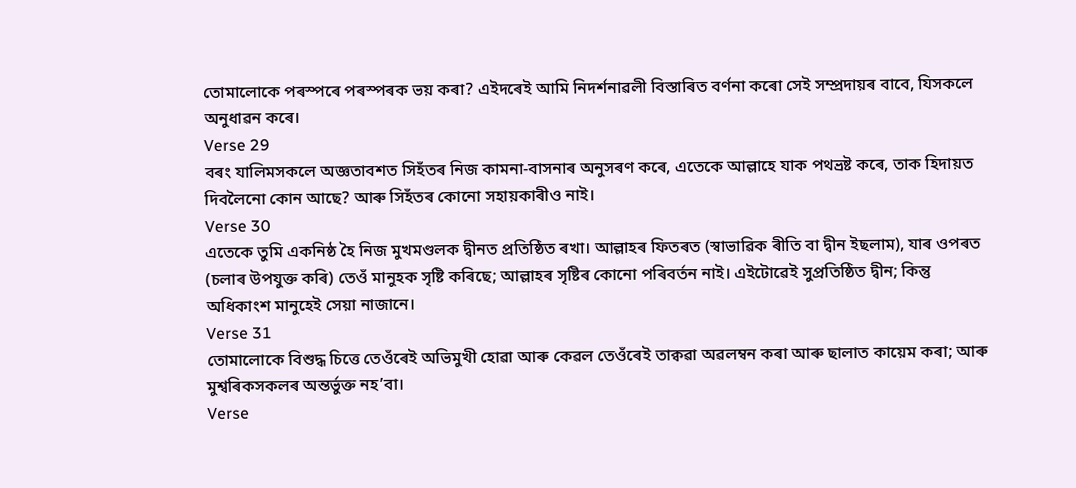তোমালোকে পৰস্পৰে পৰস্পৰক ভয় কৰা? এইদৰেই আমি নিদৰ্শনাৱলী বিস্তাৰিত বৰ্ণনা কৰো সেই সম্প্ৰদায়ৰ বাবে, যিসকলে অনুধাৱন কৰে।
Verse 29
বৰং যালিমসকলে অজ্ঞতাবশত সিহঁতৰ নিজ কামনা-বাসনাৰ অনুসৰণ কৰে, এতেকে আল্লাহে যাক পথভ্ৰষ্ট কৰে, তাক হিদায়ত দিবলৈনো কোন আছে? আৰু সিহঁতৰ কোনো সহায়কাৰীও নাই।
Verse 30
এতেকে তুমি একনিষ্ঠ হৈ নিজ মুখমণ্ডলক দ্বীনত প্ৰতিষ্ঠিত ৰখা। আল্লাহৰ ফিতৰত (স্বাভাৱিক ৰীতি বা দ্বীন ইছলাম), যাৰ ওপৰত (চলাৰ উপযুক্ত কৰি) তেওঁ মানুহক সৃষ্টি কৰিছে; আল্লাহৰ সৃষ্টিৰ কোনো পৰিবৰ্তন নাই। এইটোৱেই সুপ্ৰতিষ্ঠিত দ্বীন; কিন্তু অধিকাংশ মানুহেই সেয়া নাজানে।
Verse 31
তোমালোকে বিশুদ্ধ চিত্তে তেওঁৰেই অভিমুখী হোৱা আৰু কেৱল তেওঁৰেই তাক্বৱা অৱলম্বন কৰা আৰু ছালাত কায়েম কৰা; আৰু মুশ্বৰিকসকলৰ অন্তৰ্ভুক্ত নহ’বা।
Verse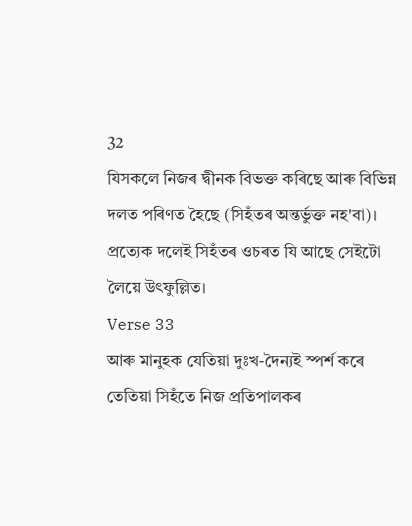32
যিসকলে নিজৰ দ্বীনক বিভক্ত কৰিছে আৰু বিভিন্ন দলত পৰিণত হৈছে (সিহঁতৰ অন্তৰ্ভুক্ত নহ'বা)। প্ৰত্যেক দলেই সিহঁতৰ ওচৰত যি আছে সেইটো লৈয়ে উৎফুল্লিত।
Verse 33
আৰু মানুহক যেতিয়া দুঃখ-দৈন্যই স্পৰ্শ কৰে তেতিয়া সিহঁতে নিজ প্ৰতিপালকৰ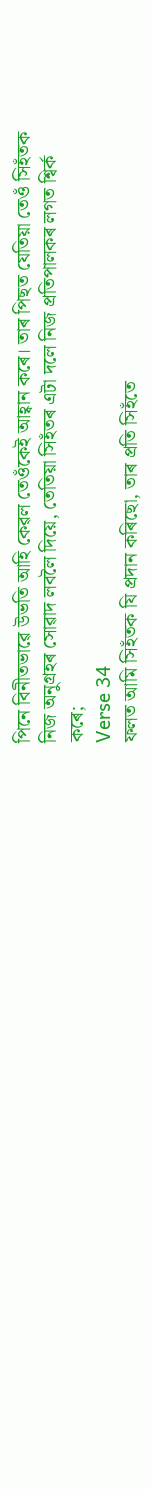পিনে বিনীতভাৱে উভতি আহি কেৱল তেওঁকেই আহ্বান কৰে। তাৰ পিছত যেতিয়া তেওঁ সিহঁতক নিজ অনুগ্ৰহৰ সোৱাদ লবলৈ দিয়ে, তেতিয়া সিহঁতৰ এটা দলে নিজ প্ৰতিপালকৰ লগত শ্বিৰ্ক কৰে;
Verse 34
ফলত আমি সিহঁতক যি প্ৰদান কৰিছো, তাৰ প্ৰতি সিহঁতে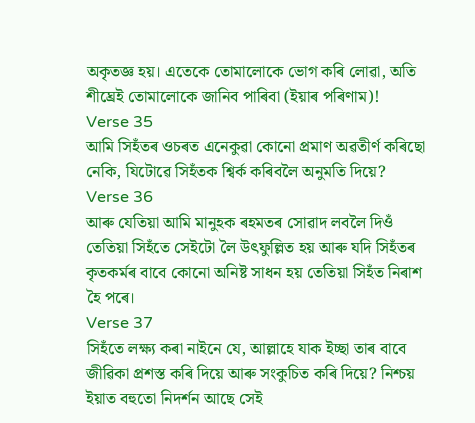অকৃতজ্ঞ হয়। এতেকে তোমালোকে ভোগ কৰি লোৱা, অতি শীঘ্ৰেই তোমালোকে জানিব পাৰিবা (ইয়াৰ পৰিণাম)!
Verse 35
আমি সিহঁতৰ ওচৰত এনেকুৱা কোনো প্ৰমাণ অৱতীৰ্ণ কৰিছো নেকি, যিটোৱে সিহঁতক শ্বিৰ্ক কৰিবলৈ অনুমতি দিয়ে?
Verse 36
আৰু যেতিয়া আমি মানুহক ৰহমতৰ সোৱাদ লবলৈ দিওঁ তেতিয়া সিহঁতে সেইটো লৈ উৎফুল্লিত হয় আৰু যদি সিহঁতৰ কৃতকৰ্মৰ বাবে কোনো অনিষ্ট সাধন হয় তেতিয়া সিহঁত নিৰাশ হৈ পৰে।
Verse 37
সিহঁতে লক্ষ্য কৰা নাইনে যে, আল্লাহে যাক ইচ্ছা তাৰ বাবে জীৱিকা প্ৰশস্ত কৰি দিয়ে আৰু সংকুচিত কৰি দিয়ে? নিশ্চয় ইয়াত বহুতো নিদৰ্শন আছে সেই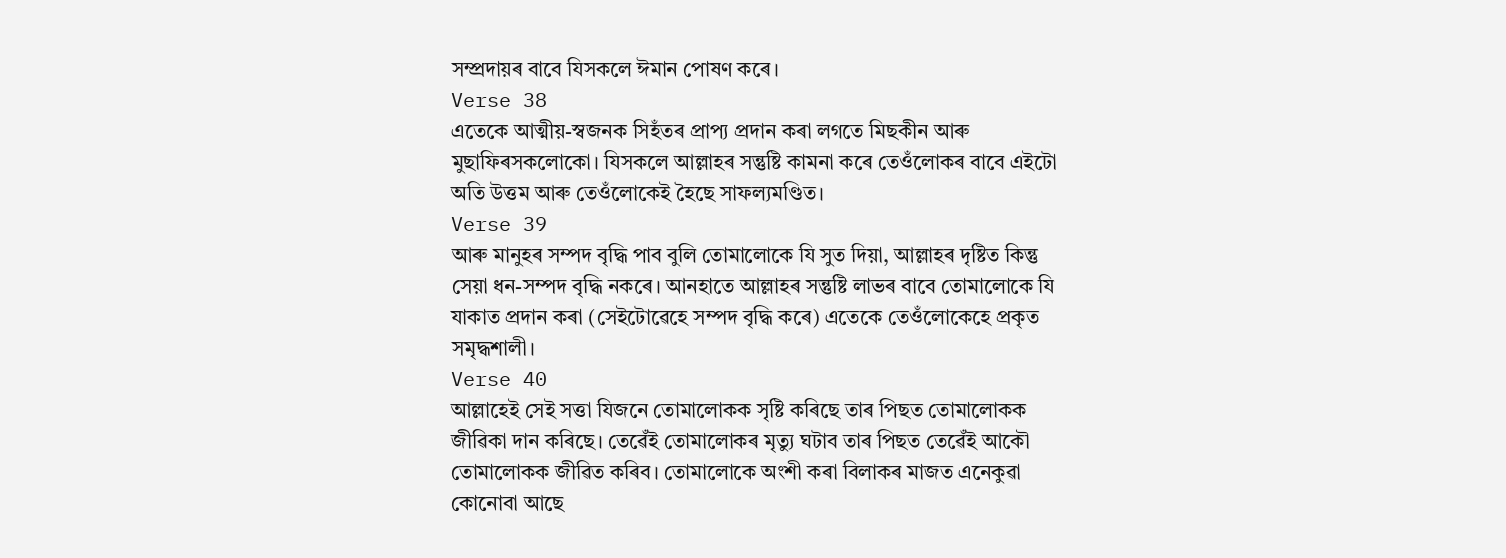সম্প্ৰদায়ৰ বাবে যিসকলে ঈমান পোষণ কৰে।
Verse 38
এতেকে আত্মীয়-স্বজনক সিহঁতৰ প্ৰাপ্য প্ৰদান কৰা লগতে মিছকীন আৰু মুছাফিৰসকলোকো। যিসকলে আল্লাহৰ সন্তুষ্টি কামনা কৰে তেওঁলোকৰ বাবে এইটো অতি উত্তম আৰু তেওঁলোকেই হৈছে সাফল্যমণ্ডিত।
Verse 39
আৰু মানুহৰ সম্পদ বৃদ্ধি পাব বুলি তোমালোকে যি সুত দিয়া, আল্লাহৰ দৃষ্টিত কিন্তু সেয়া ধন-সম্পদ বৃদ্ধি নকৰে। আনহাতে আল্লাহৰ সন্তুষ্টি লাভৰ বাবে তোমালোকে যি যাকাত প্ৰদান কৰা (সেইটোৱেহে সম্পদ বৃদ্ধি কৰে) এতেকে তেওঁলোকেহে প্ৰকৃত সমৃদ্ধশালী।
Verse 40
আল্লাহেই সেই সত্তা যিজনে তোমালোকক সৃষ্টি কৰিছে তাৰ পিছত তোমালোকক জীৱিকা দান কৰিছে। তেৱেঁই তোমালোকৰ মৃত্যু ঘটাব তাৰ পিছত তেৱেঁই আকৌ তোমালোকক জীৱিত কৰিব। তোমালোকে অংশী কৰা বিলাকৰ মাজত এনেকুৱা কোনোবা আছে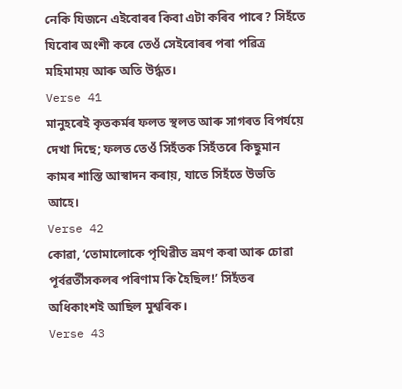নেকি যিজনে এইবোৰৰ কিবা এটা কৰিব পাৰে? সিহঁতে যিবোৰ অংশী কৰে তেওঁ সেইবোৰৰ পৰা পৱিত্ৰ মহিমাময় আৰু অতি উৰ্দ্ধত।
Verse 41
মানুহৰেই কৃতকৰ্মৰ ফলত স্থলত আৰু সাগৰত বিপৰ্যয়ে দেখা দিছে; ফলত তেওঁ সিহঁতক সিহঁতৰে কিছুমান কামৰ শাস্তি আস্বাদন কৰায়, যাতে সিহঁতে উভতি আহে।
Verse 42
কোৱা, ‘তোমালোকে পৃথিৱীত ভ্ৰমণ কৰা আৰু চোৱা পূৰ্বৱৰ্তীসকলৰ পৰিণাম কি হৈছিল!’ সিহঁতৰ অধিকাংশই আছিল মুশ্বৰিক।
Verse 43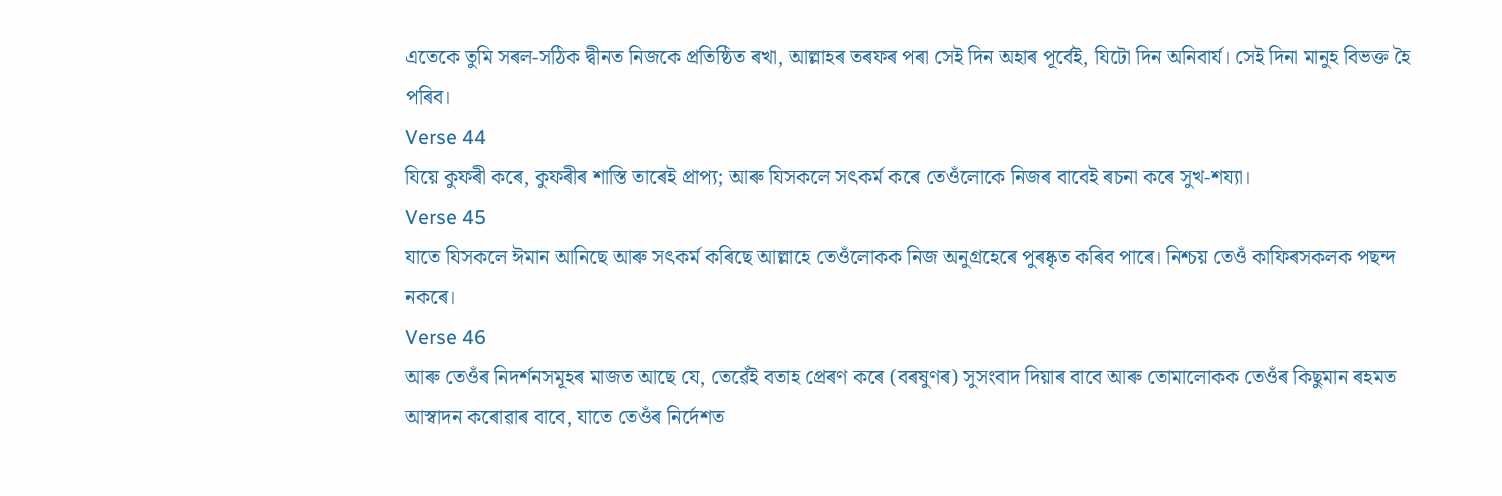এতেকে তুমি সৰল-সঠিক দ্বীনত নিজকে প্ৰতিষ্ঠিত ৰখা, আল্লাহৰ তৰফৰ পৰা সেই দিন অহাৰ পূৰ্বেই, যিটো দিন অনিবাৰ্য। সেই দিনা মানুহ বিভক্ত হৈ পৰিব।
Verse 44
যিয়ে কুফৰী কৰে, কুফৰীৰ শাস্তি তাৰেই প্ৰাপ্য; আৰু যিসকলে সৎকৰ্ম কৰে তেওঁলোকে নিজৰ বাবেই ৰচনা কৰে সুখ-শয্যা।
Verse 45
যাতে যিসকলে ঈমান আনিছে আৰু সৎকৰ্ম কৰিছে আল্লাহে তেওঁলোকক নিজ অনুগ্ৰহেৰে পুৰষ্কৃত কৰিব পাৰে। নিশ্চয় তেওঁ কাফিৰসকলক পছন্দ নকৰে।
Verse 46
আৰু তেওঁৰ নিদৰ্শনসমূহৰ মাজত আছে যে, তেৱেঁই বতাহ প্ৰেৰণ কৰে (বৰষুণৰ) সুসংবাদ দিয়াৰ বাবে আৰু তোমালোকক তেওঁৰ কিছুমান ৰহমত আস্বাদন কৰোৱাৰ বাবে, যাতে তেওঁৰ নিৰ্দেশত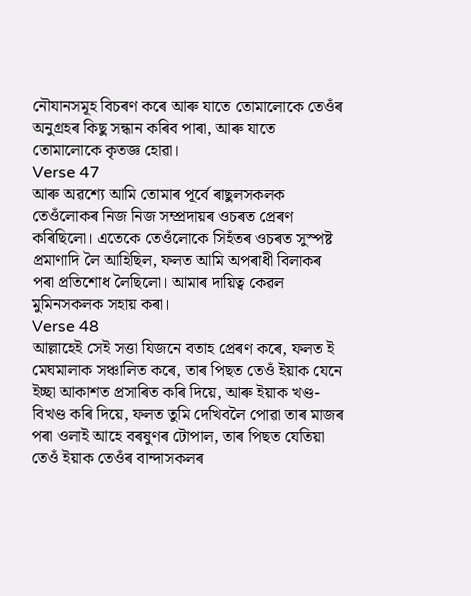নৌযানসমূহ বিচৰণ কৰে আৰু যাতে তোমালোকে তেওঁৰ অনুগ্ৰহৰ কিছু সন্ধান কৰিব পাৰা, আৰু যাতে তোমালোকে কৃতজ্ঞ হোৱা।
Verse 47
আৰু অৱশ্যে আমি তোমাৰ পূৰ্বে ৰাছুলসকলক তেওঁলোকৰ নিজ নিজ সম্প্ৰদায়ৰ ওচৰত প্ৰেৰণ কৰিছিলো। এতেকে তেওঁলোকে সিহঁতৰ ওচৰত সুস্পষ্ট প্ৰমাণাদি লৈ আহিছিল, ফলত আমি অপৰাধী বিলাকৰ পৰা প্ৰতিশোধ লৈছিলো। আমাৰ দায়িত্ব কেৱল মুমিনসকলক সহায় কৰা।
Verse 48
আল্লাহেই সেই সত্তা যিজনে বতাহ প্ৰেৰণ কৰে, ফলত ই মেঘমালাক সঞ্চালিত কৰে, তাৰ পিছত তেওঁ ইয়াক যেনে ইচ্ছা আকাশত প্ৰসাৰিত কৰি দিয়ে, আৰু ইয়াক খণ্ড-বিখণ্ড কৰি দিয়ে, ফলত তুমি দেখিবলৈ পোৱা তাৰ মাজৰ পৰা ওলাই আহে বৰষুণৰ টোপাল, তাৰ পিছত যেতিয়া তেওঁ ইয়াক তেওঁৰ বান্দাসকলৰ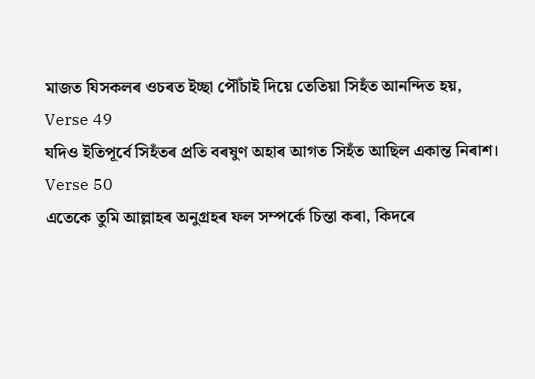মাজত যিসকলৰ ওচৰত ইচ্ছা পৌঁচাই দিয়ে তেতিয়া সিহঁত আনন্দিত হয়,
Verse 49
যদিও ইতিপূৰ্বে সিহঁতৰ প্ৰতি বৰষুণ অহাৰ আগত সিহঁত আছিল একান্ত নিৰাশ।
Verse 50
এতেকে তুমি আল্লাহৰ অনুগ্ৰহৰ ফল সম্পৰ্কে চিন্তা কৰা, কিদৰে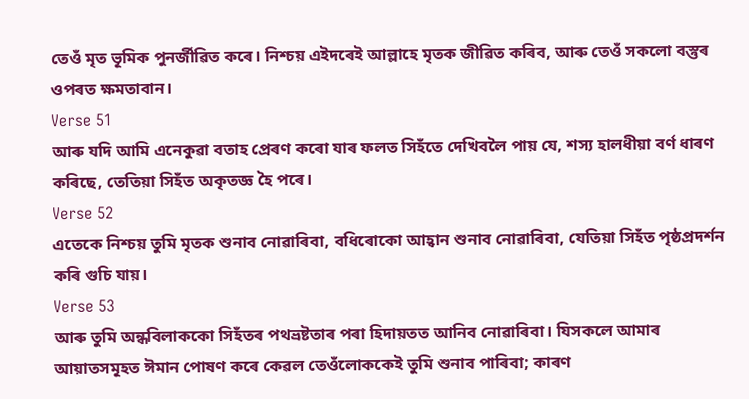তেওঁ মৃত ভূমিক পুনৰ্জীৱিত কৰে। নিশ্চয় এইদৰেই আল্লাহে মৃতক জীৱিত কৰিব, আৰু তেওঁ সকলো বস্তুৰ ওপৰত ক্ষমতাবান।
Verse 51
আৰু যদি আমি এনেকুৱা বতাহ প্ৰেৰণ কৰো যাৰ ফলত সিহঁতে দেখিবলৈ পায় যে, শস্য হালধীয়া বৰ্ণ ধাৰণ কৰিছে, তেতিয়া সিহঁত অকৃতজ্ঞ হৈ পৰে।
Verse 52
এতেকে নিশ্চয় তুমি মৃতক শুনাব নোৱাৰিবা, বধিৰোকো আহ্বান শুনাব নোৱাৰিবা, যেতিয়া সিহঁত পৃষ্ঠপ্ৰদৰ্শন কৰি গুচি যায়।
Verse 53
আৰু তুমি অন্ধবিলাককো সিহঁতৰ পথভ্ৰষ্টতাৰ পৰা হিদায়তত আনিব নোৱাৰিবা। যিসকলে আমাৰ আয়াতসমূহত ঈমান পোষণ কৰে কেৱল তেওঁলোককেই তুমি শুনাব পাৰিবা; কাৰণ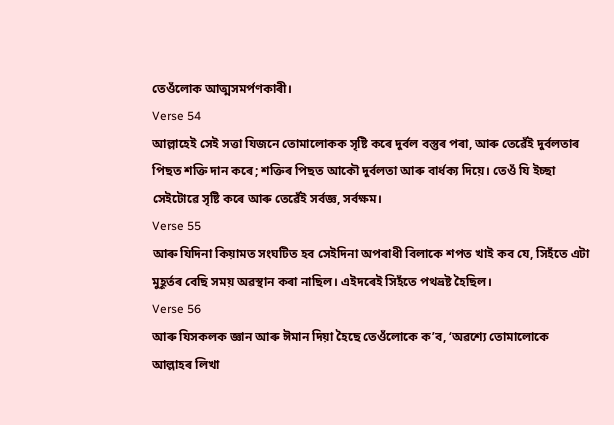তেওঁলোক আত্মসমৰ্পণকাৰী।
Verse 54
আল্লাহেই সেই সত্তা যিজনে তোমালোকক সৃষ্টি কৰে দুৰ্বল বস্তুৰ পৰা, আৰু তেৱেঁই দুৰ্বলতাৰ পিছত শক্তি দান কৰে; শক্তিৰ পিছত আকৌ দুৰ্বলতা আৰু বাৰ্ধক্য দিয়ে। তেওঁ যি ইচ্ছা সেইটোৱে সৃষ্টি কৰে আৰু তেৱেঁই সৰ্বজ্ঞ, সৰ্বক্ষম।
Verse 55
আৰু যিদিনা কিয়ামত সংঘটিত হব সেইদিনা অপৰাধী বিলাকে শপত খাই কব যে, সিহঁতে এটা মুহূৰ্তৰ বেছি সময় অৱস্থান কৰা নাছিল। এইদৰেই সিহঁতে পথভ্ৰষ্ট হৈছিল।
Verse 56
আৰু যিসকলক জ্ঞান আৰু ঈমান দিয়া হৈছে তেওঁলোকে ক’ব, ‘অৱশ্যে তোমালোকে আল্লাহৰ লিখা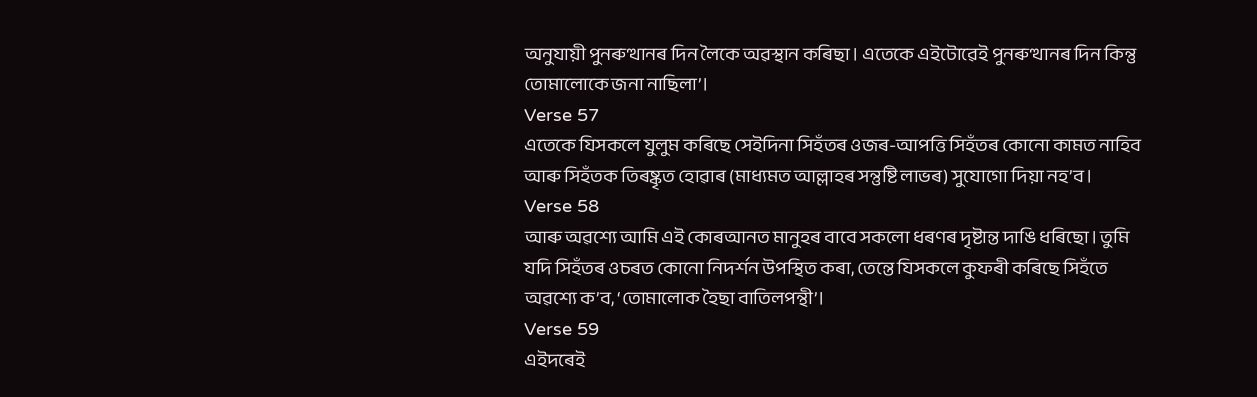অনুযায়ী পুনৰুত্থানৰ দিন লৈকে অৱস্থান কৰিছা। এতেকে এইটোৱেই পুনৰুত্থানৰ দিন কিন্তু তোমালোকে জনা নাছিলা’।
Verse 57
এতেকে যিসকলে যুলুম কৰিছে সেইদিনা সিহঁতৰ ওজৰ-আপত্তি সিহঁতৰ কোনো কামত নাহিব আৰু সিহঁতক তিৰষ্কৃত হোৱাৰ (মাধ্যমত আল্লাহৰ সন্তুষ্টি লাভৰ) সুযোগো দিয়া নহ’ব।
Verse 58
আৰু অৱশ্যে আমি এই কোৰআনত মানুহৰ বাবে সকলো ধৰণৰ দৃষ্টান্ত দাঙি ধৰিছো। তুমি যদি সিহঁতৰ ওচৰত কোনো নিদৰ্শন উপস্থিত কৰা, তেন্তে যিসকলে কুফৰী কৰিছে সিহঁতে অৱশ্যে ক’ব, ‘তোমালোক হৈছা বাতিলপন্থী’।
Verse 59
এইদৰেই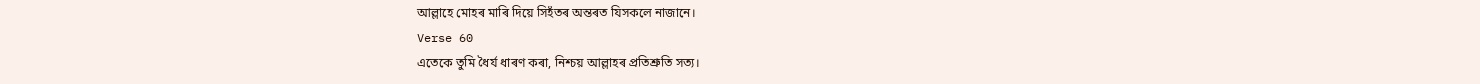আল্লাহে মোহৰ মাৰি দিয়ে সিহঁতৰ অন্তৰত যিসকলে নাজানে।
Verse 60
এতেকে তুমি ধৈৰ্য ধাৰণ কৰা, নিশ্চয় আল্লাহৰ প্ৰতিশ্ৰুতি সত্য।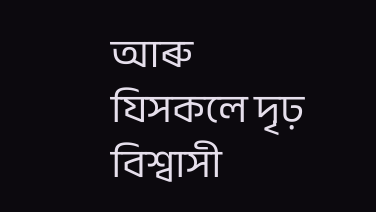আৰু যিসকলে দৃঢ় বিশ্বাসী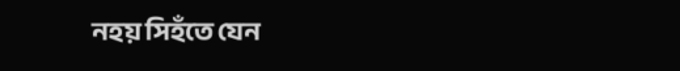নহয় সিহঁতে যেন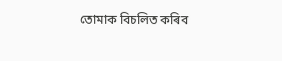তোমাক বিচলিত কৰিব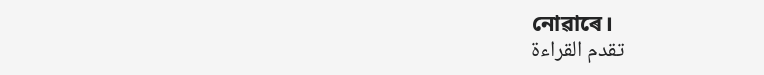নোৱাৰে।
تقدم القراءة